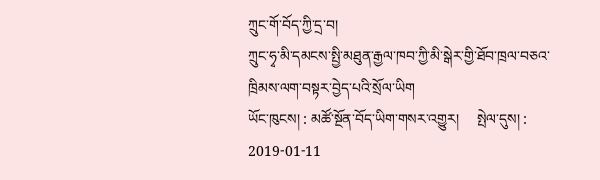ཀྲུང་གོ་བོད་ཀྱི་དྲ་བ།
ཀྲུང་ཧྭ་མི་དམངས་སྤྱི་མཐུན་རྒྱལ་ཁབ་ཀྱི་མི་སྒེར་གྱི་ཐོབ་ཁྲལ་བཅའ་ཁྲིམས་ལག་བསྟར་བྱེད་པའི་སྲོལ་ཡིག
ཡོང་ཁུངས། : མཚོ་སྔོན་བོད་ཡིག་གསར་འགྱུར།     སྤེལ་དུས། : 2019-01-11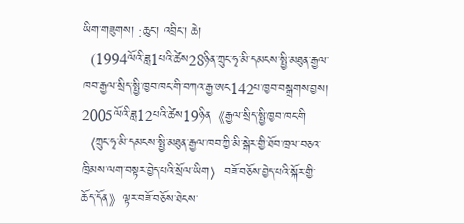ཡིག་གཟུགས། :ཆུང་། འབྲིང་། ཆེ།
  (1994ལོའི་ཟླ1པའི་ཚེས28ཉིན་ཀྲུང་ཧྭ་མི་དམངས་སྤྱི་མཐུན་རྒྱལ་ཁབ་རྒྱལ་སྲིད་སྤྱི་ཁྱབ་ཁང་གི་བཀའ་རྒྱ་ཨང142པ་ཁྱབ་བསྒྲགས་བྱས། 2005ལོའི་ཟླ12པའི་ཚེས19ཉིན《རྒྱལ་སྲིད་སྤྱི་ཁྱབ་ཁང་གི〈ཀྲུང་ཧྭ་མི་དམངས་སྤྱི་མཐུན་རྒྱལ་ཁབ་ཀྱི་མི་སྒེར་གྱི་ཐོབ་ཁྲལ་བཅའ་ཁྲིམས་ལག་བསྟར་བྱེད་པའི་སྲོལ་ཡིག〉བཟོ་བཅོས་བྱེད་པའི་སྐོར་གྱི་ཆོད་དོན》ལྟར་བཟོ་བཅོས་ཐེངས་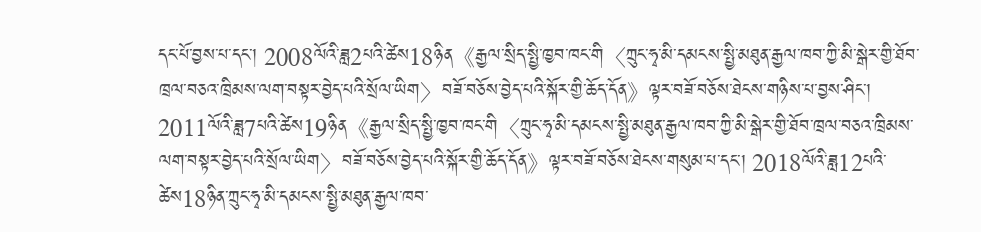དང་པོ་བྱས་པ་དང་། 2008ལོའི་ཟླ2པའི་ཚེས18ཉིན《རྒྱལ་སྲིད་སྤྱི་ཁྱབ་ཁང་གི〈ཀྲུང་ཧྭ་མི་དམངས་སྤྱི་མཐུན་རྒྱལ་ཁབ་ཀྱི་མི་སྒེར་གྱི་ཐོབ་ཁྲལ་བཅའ་ཁྲིམས་ལག་བསྟར་བྱེད་པའི་སྲོལ་ཡིག〉བཟོ་བཅོས་བྱེད་པའི་སྐོར་གྱི་ཆོད་དོན》ལྟར་བཟོ་བཅོས་ཐེངས་གཉིས་པ་བྱས་ཤིང་། 2011ལོའི་ཟླ7པའི་ཚེས19ཉིན《རྒྱལ་སྲིད་སྤྱི་ཁྱབ་ཁང་གི〈ཀྲུང་ཧྭ་མི་དམངས་སྤྱི་མཐུན་རྒྱལ་ཁབ་ཀྱི་མི་སྒེར་གྱི་ཐོབ་ཁྲལ་བཅའ་ཁྲིམས་ལག་བསྟར་བྱེད་པའི་སྲོལ་ཡིག〉བཟོ་བཅོས་བྱེད་པའི་སྐོར་གྱི་ཆོད་དོན》ལྟར་བཟོ་བཅོས་ཐེངས་གསུམ་པ་དང་། 2018ལོའི་ཟླ12པའི་ཚེས18ཉིན་ཀྲུང་ཧྭ་མི་དམངས་སྤྱི་མཐུན་རྒྱལ་ཁབ་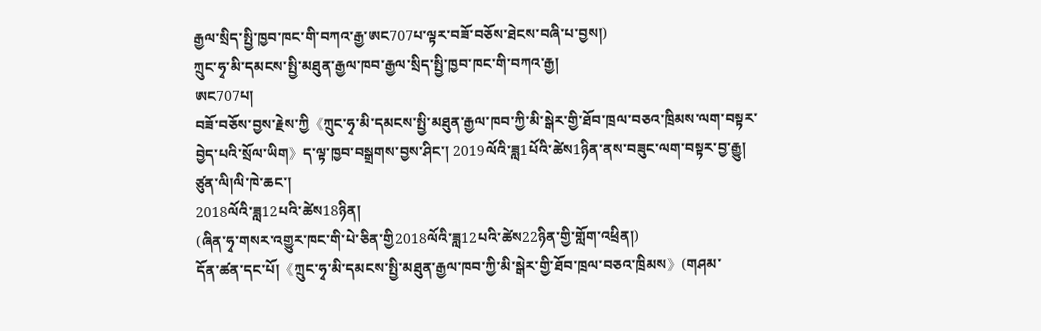རྒྱལ་སྲིད་སྤྱི་ཁྱབ་ཁང་གི་བཀའ་རྒྱ་ཨང707པ་ལྟར་བཟོ་བཅོས་ཐེངས་བཞི་པ་བྱས།)
ཀྲུང་ཧྭ་མི་དམངས་སྤྱི་མཐུན་རྒྱལ་ཁབ་རྒྱལ་སྲིད་སྤྱི་ཁྱབ་ཁང་གི་བཀའ་རྒྱ།
ཨང707པ།
བཟོ་བཅོས་བྱས་རྗེས་ཀྱི《ཀྲུང་ཧྭ་མི་དམངས་སྤྱི་མཐུན་རྒྱལ་ཁབ་ཀྱི་མི་སྒེར་གྱི་ཐོབ་ཁྲལ་བཅའ་ཁྲིམས་ལག་བསྟར་བྱེད་པའི་སྲོལ་ཡིག》ད་ལྟ་ཁྱབ་བསྒྲགས་བྱས་ཤིང་། 2019ལོའི་ཟླ1པོའི་ཚེས1ཉིན་ནས་བཟུང་ལག་བསྟར་བྱ་རྒྱུ།
ཙུན་ལི།ལི་ཁེ་ཆང་།
2018ལོའི་ཟླ12པའི་ཚེས18ཉིན།
(ཞིན་ཧྭ་གསར་འགྱུར་ཁང་གི་པེ་ཅིན་གྱི2018ལོའི་ཟླ12པའི་ཚེས22ཉིན་གྱི་གློག་འཕྲིན།)
དོན་ཚན་དང་པོ།《ཀྲུང་ཧྭ་མི་དམངས་སྤྱི་མཐུན་རྒྱལ་ཁབ་ཀྱི་མི་སྒེར་གྱི་ཐོབ་ཁྲལ་བཅའ་ཁྲིམས》(གཤམ་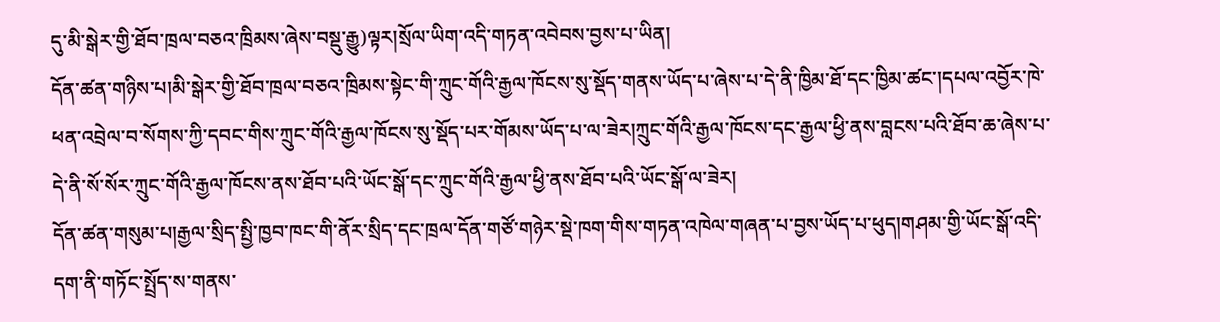དུ་མི་སྒེར་གྱི་ཐོབ་ཁྲལ་བཅའ་ཁྲིམས་ཞེས་བསྡུ་རྒྱུ)ལྟར།སྲོལ་ཡིག་འདི་གཏན་འབེབས་བྱས་པ་ཡིན།
དོན་ཚན་གཉིས་པ།མི་སྒེར་གྱི་ཐོབ་ཁྲལ་བཅའ་ཁྲིམས་སྟེང་གི་ཀྲུང་གོའི་རྒྱལ་ཁོངས་སུ་སྡོད་གནས་ཡོད་པ་ཞེས་པ་དེ་ནི་ཁྱིམ་ཐོ་དང་ཁྱིམ་ཚང་།དཔལ་འབྱོར་ཁེ་ཕན་འབྲེལ་བ་སོགས་ཀྱི་དབང་གིས་ཀྲུང་གོའི་རྒྱལ་ཁོངས་སུ་སྡོད་པར་གོམས་ཡོད་པ་ལ་ཟེར།ཀྲུང་གོའི་རྒྱལ་ཁོངས་དང་རྒྱལ་ཕྱི་ནས་བླངས་པའི་ཐོབ་ཆ་ཞེས་པ་དེ་ནི་སོ་སོར་ཀྲུང་གོའི་རྒྱལ་ཁོངས་ནས་ཐོབ་པའི་ཡོང་སྒོ་དང་ཀྲུང་གོའི་རྒྱལ་ཕྱི་ནས་ཐོབ་པའི་ཡོང་སྒོ་ལ་ཟེར།
དོན་ཚན་གསུམ་པ།རྒྱལ་སྲིད་སྤྱི་ཁྱབ་ཁང་གི་ནོར་སྲིད་དང་ཁྲལ་དོན་གཙོ་གཉེར་སྡེ་ཁག་གིས་གཏན་འཁེལ་གཞན་པ་བྱས་ཡོད་པ་ཕུད།གཤམ་གྱི་ཡོང་སྒོ་འདི་དག་ནི་གཏོང་སྤྲོད་ས་གནས་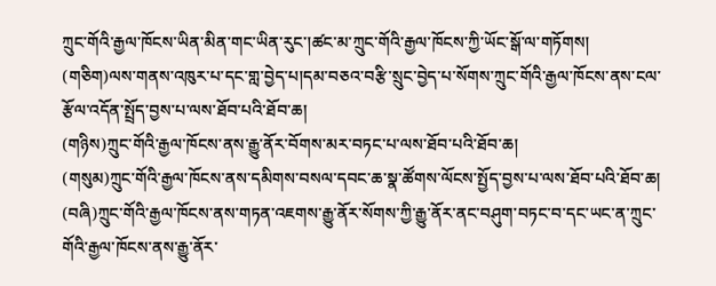ཀྲུང་གོའི་རྒྱལ་ཁོངས་ཡིན་མིན་གང་ཡིན་རུང་།ཚང་མ་ཀྲུང་གོའི་རྒྱལ་ཁོངས་ཀྱི་ཡོང་སྒོ་ལ་གཏོགས།
(གཅིག)ལས་གནས་འཁུར་པ་དང་གླ་བྱེད་པ།དམ་བཅའ་བརྩི་སྲུང་བྱེད་པ་སོགས་ཀྲུང་གོའི་རྒྱལ་ཁོངས་ནས་ངལ་རྩོལ་འདོན་སྤྲོད་བྱས་པ་ལས་ཐོབ་པའི་ཐོབ་ཆ།
(གཉིས)ཀྲུང་གོའི་རྒྱལ་ཁོངས་ནས་རྒྱུ་ནོར་བོགས་མར་བཏང་པ་ལས་ཐོབ་པའི་ཐོབ་ཆ།
(གསུམ)ཀྲུང་གོའི་རྒྱལ་ཁོངས་ནས་དམིགས་བསལ་དབང་ཆ་སྣ་ཚོགས་ལོངས་སྤྱོད་བྱས་པ་ལས་ཐོབ་པའི་ཐོབ་ཆ།
(བཞི)ཀྲུང་གོའི་རྒྱལ་ཁོངས་ནས་གཏན་འཇགས་རྒྱུ་ནོར་སོགས་ཀྱི་རྒྱུ་ནོར་ནང་བཤུག་བཏང་བ་དང་ཡང་ན་ཀྲུང་གོའི་རྒྱལ་ཁོངས་ནས་རྒྱུ་ནོར་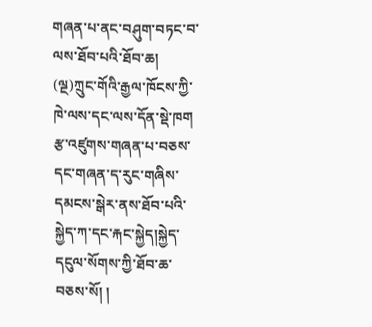གཞན་པ་ནང་བཤུག་བཏང་བ་ལས་ཐོབ་པའི་ཐོབ་ཆ།
(ལྔ)ཀྲུང་གོའི་རྒྱལ་ཁོངས་ཀྱི་ཁེ་ལས་དང་ལས་དོན་སྡེ་ཁག རྩ་འཛུགས་གཞན་པ་བཅས་དང་གཞན་ད་རུང་གཞིས་དམངས་སྒེར་ནས་ཐོབ་པའི་སྐྱེད་ཀ་དང་རྐང་སྐྱེད།སྐྱེད་དངུལ་སོགས་ཀྱི་ཐོབ་ཆ་བཅས་སོ། །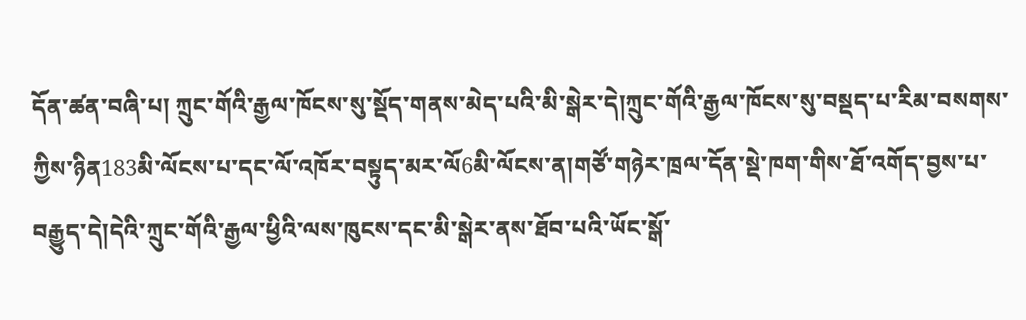དོན་ཚན་བཞི་པ། ཀྲུང་གོའི་རྒྱལ་ཁོངས་སུ་སྡོད་གནས་མེད་པའི་མི་སྒེར་དེ།ཀྲུང་གོའི་རྒྱལ་ཁོངས་སུ་བསྡད་པ་རིམ་བསགས་ཀྱིས་ཉིན183མི་ལོངས་པ་དང་ལོ་འཁོར་བསྟུད་མར་ལོ6མི་ལོངས་ན།གཙོ་གཉེར་ཁྲལ་དོན་སྡེ་ཁག་གིས་ཐོ་འགོད་བྱས་པ་བརྒྱུད་དེ།དེའི་ཀྲུང་གོའི་རྒྱལ་ཕྱིའི་ལས་ཁུངས་དང་མི་སྒེར་ནས་ཐོབ་པའི་ཡོང་སྒོ་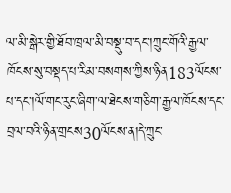ལ་མི་སྒེར་གྱི་ཐོབ་ཁྲལ་མི་བསྡུ་བ་དང་།ཀྲུང་གོའི་རྒྱལ་ཁོངས་སུ་བསྡད་པ་རིམ་བསགས་ཀྱིས་ཉིན183ལོངས་པ་དང་།ལོ་གང་རུང་ཞིག་ལ་ཐེངས་གཅིག་རྒྱལ་ཁོངས་དང་བྲལ་བའི་ཉིན་གྲངས30ལོངས་ན།དེ་ཀྲུང་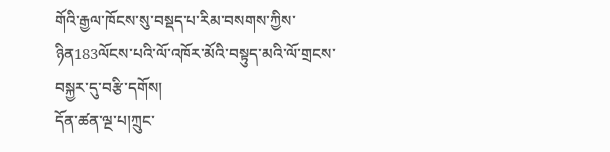གོའི་རྒྱལ་ཁོངས་སུ་བསྡད་པ་རིམ་བསགས་ཀྱིས་ཉིན183ལོངས་པའི་ལོ་འཁོར་མོའི་བསྟུད་མའི་ལོ་གྲངས་བསྐྱར་དུ་བརྩི་དགོས།
དོན་ཚན་ལྔ་པ།ཀྲུང་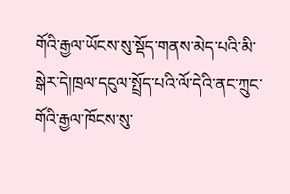གོའི་རྒྱལ་ཡོངས་སུ་སྡོད་གནས་མེད་པའི་མི་སྒེར་དེ།ཁྲལ་དངུལ་སྤྲོད་པའི་ལོ་དེའི་ནང་ཀྲུང་གོའི་རྒྱལ་ཁོངས་སུ་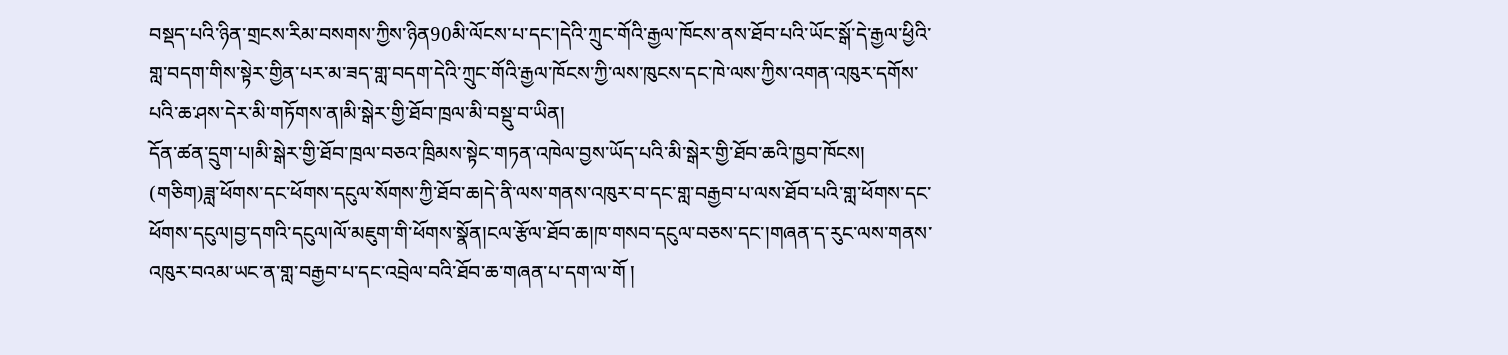བསྡད་པའི་ཉིན་གྲངས་རིམ་བསགས་ཀྱིས་ཉིན90མི་ལོངས་པ་དང་།དེའི་ཀྲུང་གོའི་རྒྱལ་ཁོངས་ནས་ཐོབ་པའི་ཡོང་སྒོ་དེ་རྒྱལ་ཕྱིའི་གླ་བདག་གིས་སྟེར་གྱིན་པར་མ་ཟད་གླ་བདག་དེའི་ཀྲུང་གོའི་རྒྱལ་ཁོངས་ཀྱི་ལས་ཁུངས་དང་ཁེ་ལས་ཀྱིས་འགན་འཁུར་དགོས་པའི་ཆ་ཤས་དེར་མི་གཏོགས་ན།མི་སྒེར་གྱི་ཐོབ་ཁྲལ་མི་བསྡུ་བ་ཡིན།
དོན་ཚན་དྲུག་པ།མི་སྒེར་གྱི་ཐོབ་ཁྲལ་བཅའ་ཁྲིམས་སྟེང་གཏན་འཁེལ་བྱས་ཡོད་པའི་མི་སྒེར་གྱི་ཐོབ་ཆའི་ཁྱབ་ཁོངས།
(གཅིག)ཟླ་ཕོགས་དང་ཕོགས་དངུལ་སོགས་ཀྱི་ཐོབ་ཆ།དེ་ནི་ལས་གནས་འཁུར་བ་དང་གླ་བརྒྱབ་པ་ལས་ཐོབ་པའི་གླ་ཕོགས་དང་ཕོགས་དངུལ།བྱ་དགའི་དངུལ།ལོ་མཇུག་གི་ཕོགས་སྣོན།ངལ་རྩོལ་ཐོབ་ཆ།ཁ་གསབ་དངུལ་བཅས་དང་།གཞན་ད་རུང་ལས་གནས་འཁུར་བའམ་ཡང་ན་གླ་བརྒྱབ་པ་དང་འབྲེལ་བའི་ཐོབ་ཆ་གཞན་པ་དག་ལ་གོ །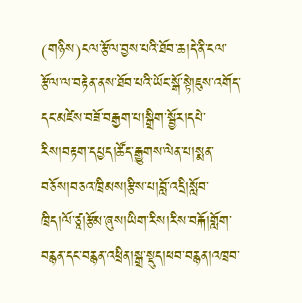(གཉིས)ངལ་རྩོལ་བྱས་པའི་ཐོབ་ཆ།དེ་ནི་ངལ་རྩོལ་ལ་བརྟེན་ནས་ཐོབ་པའི་ཡོང་སྒོ་སྟེ།ཇུས་འགོད་དང་མཛེས་བཟོ་བརྒྱག་པ།སྒྲིག་སྦྱོར།དཔེ་རིས།བརྟག་དཔྱད།ཚོད་རྒྱུགས་ལེན་པ།སྨན་བཅོས།བཅའ་ཁྲིམས།རྩིས་པ།བློ་འདྲི།སློབ་ཁྲིད།ལོ་ཙཱ།རྩོམ་ཞུས།ཡིག་རིས།རིས་བརྐོ།གློག་བརྙན་དང་བརྙན་འཕྲིན།སྒྲ་སྡུད།ཕབ་བརྙན།འཁྲབ་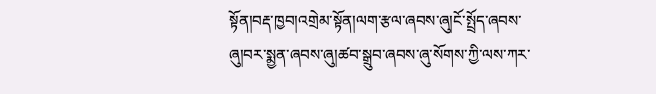སྟོན།བརྡ་ཁྱབ།འགྲེམ་སྟོན།ལག་རྩལ་ཞབས་ཞུ།ངོ་སྤྲོད་ཞབས་ཞུ།བར་སྨྱན་ཞབས་ཞུ།ཚབ་སྒྲུབ་ཞབས་ཞུ་སོགས་ཀྱི་ལས་ཀར་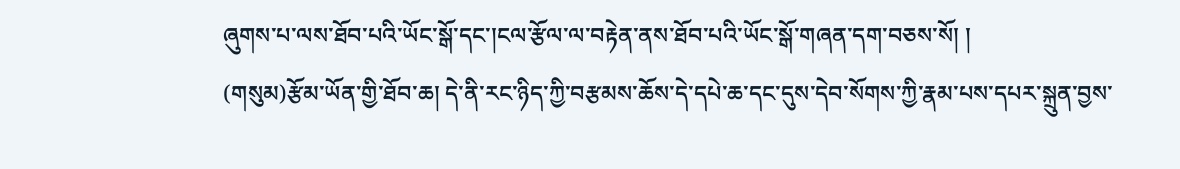ཞུགས་པ་ལས་ཐོབ་པའི་ཡོང་སྒོ་དང་།ངལ་རྩོལ་ལ་བརྟེན་ནས་ཐོབ་པའི་ཡོང་སྒོ་གཞན་དག་བཅས་སོ། །
(གསུམ)རྩོམ་ཡོན་གྱི་ཐོབ་ཆ། དེ་ནི་རང་ཉིད་ཀྱི་བརྩམས་ཆོས་དེ་དཔེ་ཆ་དང་དུས་དེབ་སོགས་ཀྱི་རྣམ་པས་དཔར་སྐྲུན་བྱས་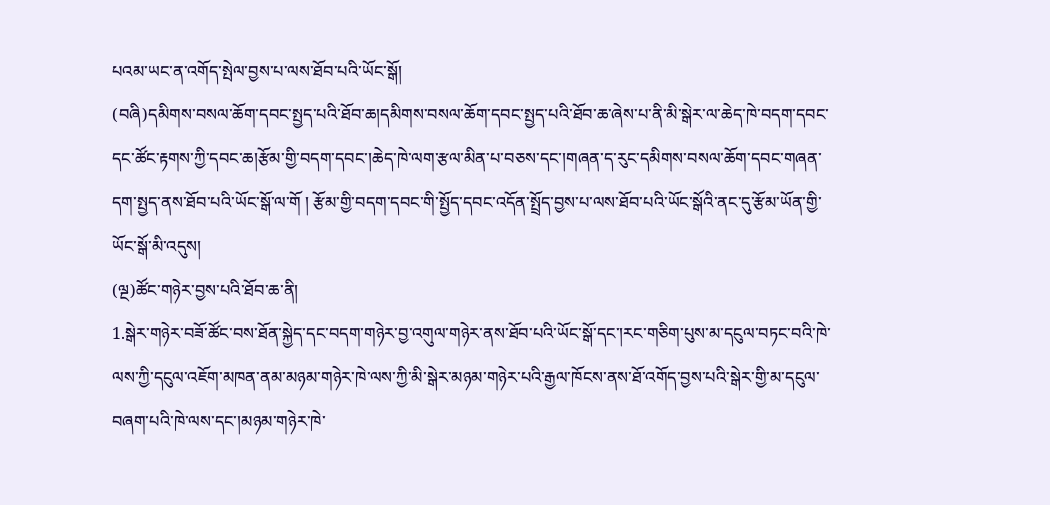པའམ་ཡང་ན་འགོད་སྤེལ་བྱས་པ་ལས་ཐོབ་པའི་ཡོང་སྒོ།
(བཞི)དམིགས་བསལ་ཆོག་དབང་སྤྱད་པའི་ཐོབ་ཆ།དམིགས་བསལ་ཆོག་དབང་སྤྱད་པའི་ཐོབ་ཆ་ཞེས་པ་ནི་མི་སྒེར་ལ་ཆེད་ཁེ་བདག་དབང་དང་ཚོང་རྟགས་ཀྱི་དབང་ཆ།རྩོམ་གྱི་བདག་དབང་།ཆེད་ཁེ་ལག་རྩལ་མིན་པ་བཅས་དང་།གཞན་ད་རུང་དམིགས་བསལ་ཆོག་དབང་གཞན་དག་སྤྱད་ནས་ཐོབ་པའི་ཡོང་སྒོ་ལ་གོ ། རྩོམ་གྱི་བདག་དབང་གི་སྤྱོད་དབང་འདོན་སྤྲོད་བྱས་པ་ལས་ཐོབ་པའི་ཡོང་སྒོའི་ནང་དུ་རྩོམ་ཡོན་གྱི་ཡོང་སྒོ་མི་འདུས།
(ལྔ)ཚོང་གཉེར་བྱས་པའི་ཐོབ་ཆ་ནི།
1.སྒེར་གཉེར་བཟོ་ཚོང་བས་ཐོན་སྐྱེད་དང་བདག་གཉེར་བྱ་འགུལ་གཉེར་ནས་ཐོབ་པའི་ཡོང་སྒོ་དང་།རང་གཅིག་པུས་མ་དངུལ་བཏང་བའི་ཁེ་ལས་ཀྱི་དངུལ་འཇོག་མཁན་ནམ་མཉམ་གཉེར་ཁེ་ལས་ཀྱི་མི་སྒེར་མཉམ་གཉེར་པའི་རྒྱལ་ཁོངས་ནས་ཐོ་འགོད་བྱས་པའི་སྒེར་གྱི་མ་དངུལ་བཞག་པའི་ཁེ་ལས་དང་།མཉམ་གཉེར་ཁེ་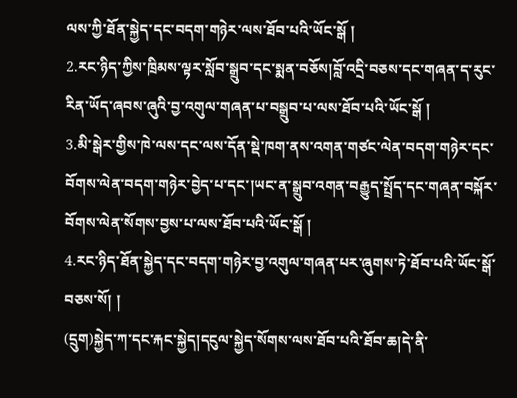ལས་ཀྱི་ཐོན་སྐྱེད་དང་བདག་གཉེར་ལས་ཐོབ་པའི་ཡོང་སྒོ །
2.རང་ཉིད་ཀྱིས་ཁྲིམས་ལྟར་སློབ་སྒྲུབ་དང་སྨན་བཅོས།བློ་འདྲི་བཅས་དང་གཞན་ད་རུང་རིན་ཡོད་ཞབས་ཞུའི་བྱ་འགུལ་གཞན་པ་བསྒྲུབ་པ་ལས་ཐོབ་པའི་ཡོང་སྒོ །
3.མི་སྒེར་གྱིས་ཁེ་ལས་དང་ལས་དོན་སྡེ་ཁག་ནས་འགན་གཙང་ལེན་བདག་གཉེར་དང་བོགས་ལེན་བདག་གཉེར་བྱེད་པ་དང་།ཡང་ན་སྒྲུབ་འགན་བརྒྱུད་སྤྲོད་དང་གཞན་བསྐོར་བོགས་ལེན་སོགས་བྱས་པ་ལས་ཐོབ་པའི་ཡོང་སྒོ །
4.རང་ཉིད་ཐོན་སྐྱེད་དང་བདག་གཉེར་བྱ་འགུལ་གཞན་པར་ཞུགས་ཏེ་ཐོབ་པའི་ཡོང་སྒོ་བཅས་སོ། །
(དྲུག)སྐྱེད་ཀ་དང་རྐང་སྐྱེད།དངུལ་སྐྱེད་སོགས་ལས་ཐོབ་པའི་ཐོབ་ཆ།དེ་ནི་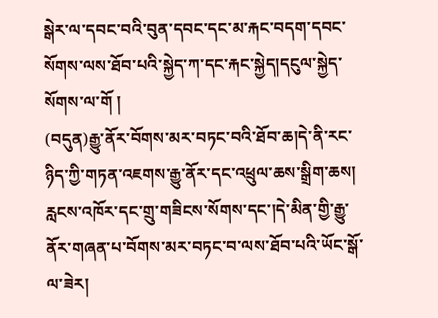སྒེར་ལ་དབང་བའི་བུན་དབང་དང་མ་རྐང་བདག་དབང་སོགས་ལས་ཐོབ་པའི་སྐྱེད་ཀ་དང་རྐང་སྐྱེད།དངུལ་སྐྱེད་སོགས་ལ་གོ །
(བདུན)རྒྱུ་ནོར་བོགས་མར་བཏང་བའི་ཐོབ་ཆ།དེ་ནི་རང་ཉིད་ཀྱི་གཏན་འཇགས་རྒྱུ་ནོར་དང་འཕྲུལ་ཆས་སྒྲིག་ཆས། རླངས་འཁོར་དང་གྲུ་གཟིངས་སོགས་དང་།དེ་མིན་གྱི་རྒྱུ་ནོར་གཞན་པ་བོགས་མར་བཏང་བ་ལས་ཐོབ་པའི་ཡོང་སྒོ་ལ་ཟེར།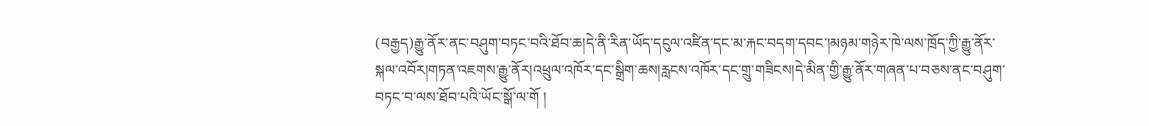(བརྒྱད)རྒྱུ་ནོར་ནང་བཤུག་བཏང་བའི་ཐོབ་ཆ།དེ་ནི་རིན་ཡོད་དངུལ་འཛིན་དང་མ་རྐང་བདག་དབང་།མཉམ་གཉེར་ཁེ་ལས་ཁྲོད་ཀྱི་རྒྱུ་ནོར་སྐལ་འབོར།གཏན་འཇགས་རྒྱུ་ནོར།འཕྲུལ་འཁོར་དང་སྒྲིག་ཆས།རླངས་འཁོར་དང་གྲུ་གཟིངས།དེ་མིན་གྱི་རྒྱུ་ནོར་གཞན་པ་བཅས་ནང་བཤུག་བཏང་བ་ལས་ཐོབ་པའི་ཡོང་སྒོ་ལ་གོ །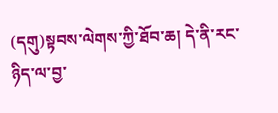(དགུ)སྟབས་ལེགས་ཀྱི་ཐོབ་ཆ། དེ་ནི་རང་ཉིད་ལ་བྱ་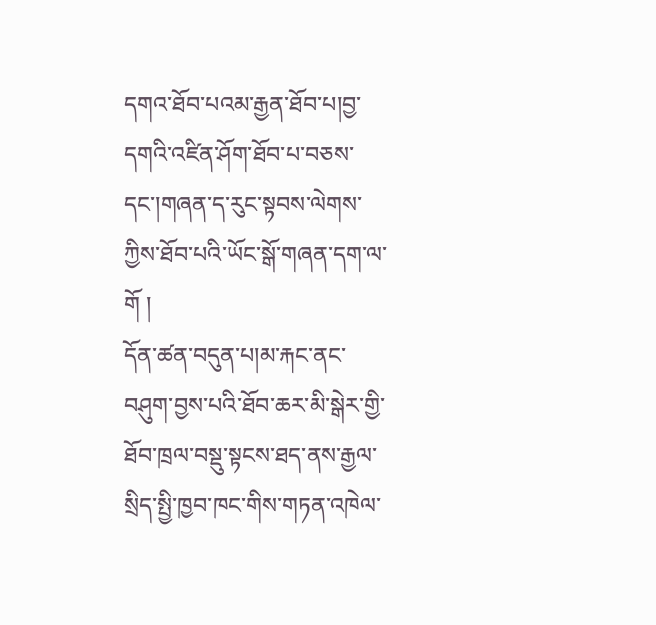དགའ་ཐོབ་པའམ་རྒྱན་ཐོབ་པ།བྱ་དགའི་འཛིན་ཤོག་ཐོབ་པ་བཅས་དང་།གཞན་ད་རུང་སྟབས་ལེགས་ཀྱིས་ཐོབ་པའི་ཡོང་སྒོ་གཞན་དག་ལ་གོ །
དོན་ཚན་བདུན་པ།མ་རྐང་ནང་བཤུག་བྱས་པའི་ཐོབ་ཆར་མི་སྒེར་གྱི་ཐོབ་ཁྲལ་བསྡུ་སྟངས་ཐད་ནས་རྒྱལ་སྲིད་སྤྱི་ཁྱབ་ཁང་གིས་གཏན་འཁེལ་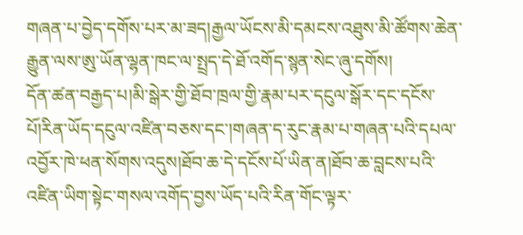གཞན་པ་བྱེད་དགོས་པར་མ་ཟད།རྒྱལ་ཡོངས་མི་དམངས་འཐུས་མི་ཚོགས་ཆེན་རྒྱུན་ལས་ཨུ་ཡོན་ལྷན་ཁང་ལ་སྤྲད་དེ་ཐོ་འགོད་སྙན་སེང་ཞུ་དགོས།
དོན་ཚན་བརྒྱད་པ།མི་སྒེར་གྱི་ཐོབ་ཁྲལ་གྱི་རྣམ་པར་དངུལ་སྒོར་དང་དངོས་པོ།རིན་ཡོད་དངུལ་འཛིན་བཅས་དང་།གཞན་ད་རུང་རྣམ་པ་གཞན་པའི་དཔལ་འབྱོར་ཁེ་ཕན་སོགས་འདུས།ཐོབ་ཆ་དེ་དངོས་པོ་ཡིན་ན།ཐོབ་ཆ་བླངས་པའི་འཛིན་ཡིག་སྟེང་གསལ་འགོད་བྱས་ཡོད་པའི་རིན་གོང་ལྟར་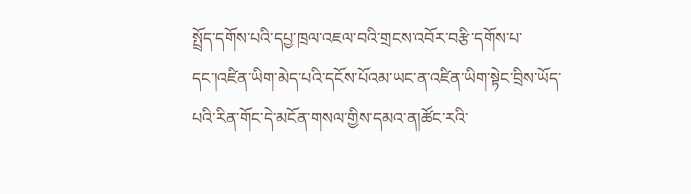སྤྲོད་དགོས་པའི་དཔྱ་ཁྲལ་འཇལ་བའི་གྲངས་འབོར་བརྩི་དགོས་པ་དང་།འཛིན་ཡིག་མེད་པའི་དངོས་པོའམ་ཡང་ན་འཛིན་ཡིག་སྟེང་བྲིས་ཡོད་པའི་རིན་གོང་དེ་མངོན་གསལ་གྱིས་དམའ་ན།ཚོང་རའི་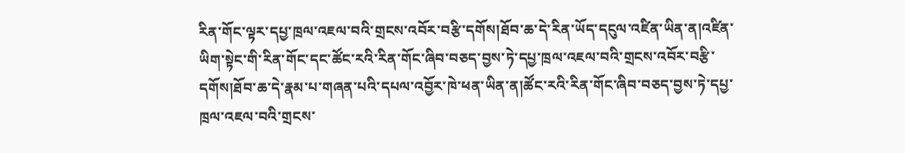རིན་གོང་ལྟར་དཔྱ་ཁྲལ་འཇལ་བའི་གྲངས་འབོར་བརྩི་དགོས།ཐོབ་ཆ་དེ་རིན་ཡོད་དངུལ་འཛིན་ཡིན་ན།འཛིན་ཡིག་སྟེང་གི་རིན་གོང་དང་ཚོང་རའི་རིན་གོང་ཞིབ་བཅད་བྱས་ཏེ་དཔྱ་ཁྲལ་འཇལ་བའི་གྲངས་འབོར་བརྩི་དགོས།ཐོབ་ཆ་དེ་རྣམ་པ་གཞན་པའི་དཔལ་འབྱོར་ཁེ་ཕན་ཡིན་ན།ཚོང་རའི་རིན་གོང་ཞིབ་བཅད་བྱས་ཏེ་དཔྱ་ཁྲལ་འཇལ་བའི་གྲངས་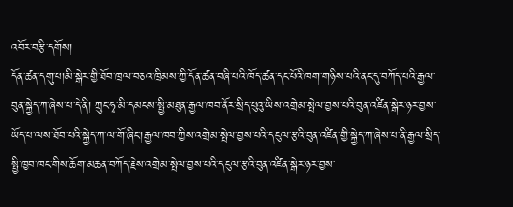འབོར་བརྩི་དགོས།
དོན་ཚན་དགུ་པ།མི་སྒེར་གྱི་ཐོབ་ཁྲལ་བཅའ་ཁྲིམས་ཀྱི་དོན་ཚན་བཞི་པའི་ཁོད་ཚན་དང་པོའི་ཁག་གཉིས་པའི་ནང་དུ་བཀོད་པའི་རྒྱལ་བུན་སྐྱེད་ཀ་ཞེས་པ་དེ་ནི། ཀྲུང་ཧྭ་མི་དམངས་སྤྱི་མཐུན་རྒྱལ་ཁབ་ནོར་སྲིད་པུའུ་ཡིས་འགྲེམ་སྤེལ་བྱས་པའི་བུན་འཛིན་སྒེར་ཉར་བྱས་ཡོད་པ་ལས་ཐོབ་པའི་སྐྱེད་ཀ་ལ་གོ་ཞིང་།རྒྱལ་ཁབ་ཀྱིས་འགྲེམ་སྤེལ་བྱས་པའི་དངུལ་རྩའི་བུན་འཛིན་གྱི་སྐྱེད་ཀ་ཞེས་པ་ནི་རྒྱལ་སྲིད་སྤྱི་ཁྱབ་ཁང་གིས་ཆོག་མཆན་བཀོད་རྗེས་འགྲེམ་སྤེལ་བྱས་པའི་དངུལ་རྩའི་བུན་འཛིན་སྒེར་ཉར་བྱས་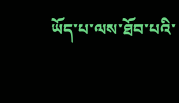ཡོད་པ་ལས་ཐོབ་པའི་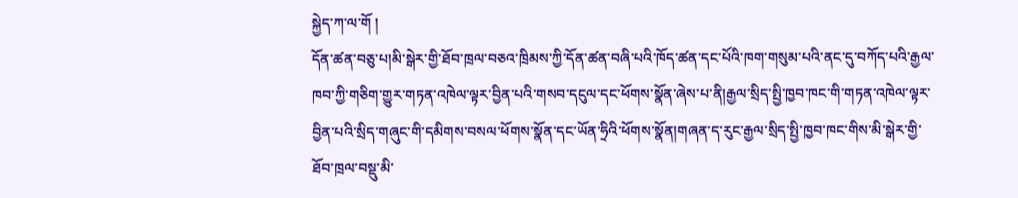སྐྱེད་ཀ་ལ་གོ །
དོན་ཚན་བཅུ་པ།མི་སྒེར་གྱི་ཐོབ་ཁྲལ་བཅའ་ཁྲིམས་ཀྱི་དོན་ཚན་བཞི་པའི་ཁོད་ཚན་དང་པོའི་ཁག་གསུམ་པའི་ནང་དུ་བཀོད་པའི་རྒྱལ་ཁབ་ཀྱི་གཅིག་གྱུར་གཏན་འཁེལ་ལྟར་བྱིན་པའི་གསབ་དངུལ་དང་ཕོགས་སྣོན་ཞེས་པ་ནི།རྒྱལ་སྲིད་སྤྱི་ཁྱབ་ཁང་གི་གཏན་འཁེལ་ལྟར་བྱིན་པའི་སྲིད་གཞུང་གི་དམིགས་བསལ་ཕོགས་སྣོན་དང་ཡོན་ཧྲིའི་ཕོགས་སྣོན།གཞན་ད་རུང་རྒྱལ་སྲིད་སྤྱི་ཁྱབ་ཁང་གིས་མི་སྒེར་གྱི་ཐོབ་ཁྲལ་བསྡུ་མི་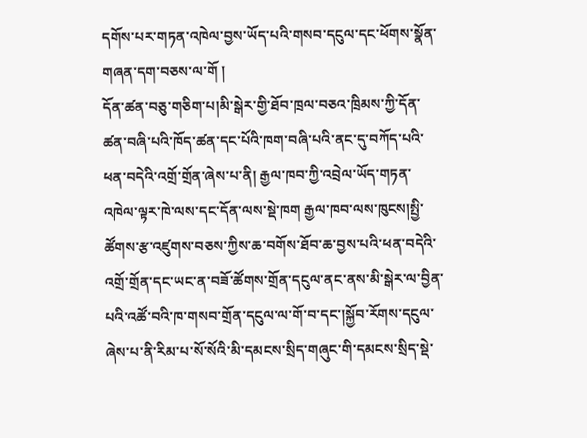དགོས་པར་གཏན་འཁེལ་བྱས་ཡོད་པའི་གསབ་དངུལ་དང་ཕོགས་སྣོན་གཞན་དག་བཅས་ལ་གོ །
དོན་ཚན་བཅུ་གཅིག་པ།མི་སྒེར་གྱི་ཐོབ་ཁྲལ་བཅའ་ཁྲིམས་ཀྱི་དོན་ཚན་བཞི་པའི་ཁོད་ཚན་དང་པོའི་ཁག་བཞི་པའི་ནང་དུ་བཀོད་པའི་ཕན་བདེའི་འགྲོ་གྲོན་ཞེས་པ་ནི། རྒྱལ་ཁབ་ཀྱི་འབྲེལ་ཡོད་གཏན་འཁེལ་ལྟར་ཁེ་ལས་དང་དོན་ལས་སྡེ་ཁག རྒྱལ་ཁབ་ལས་ཁུངས།སྤྱི་ཚོགས་རྩ་འཛུགས་བཅས་ཀྱིས་ཆ་བགོས་ཐོབ་ཆ་བྱས་པའི་ཕན་བདེའི་འགྲོ་གྲོན་དང་ཡང་ན་བཟོ་ཚོགས་གྲོན་དངུལ་ནང་ནས་མི་སྒེར་ལ་བྱིན་པའི་འཚོ་བའི་ཁ་གསབ་གྲོན་དངུལ་ལ་གོ་བ་དང་།སྐྱོབ་རོགས་དངུལ་ཞེས་པ་ནི་རིམ་པ་སོ་སོའི་མི་དམངས་སྲིད་གཞུང་གི་དམངས་སྲིད་སྡེ་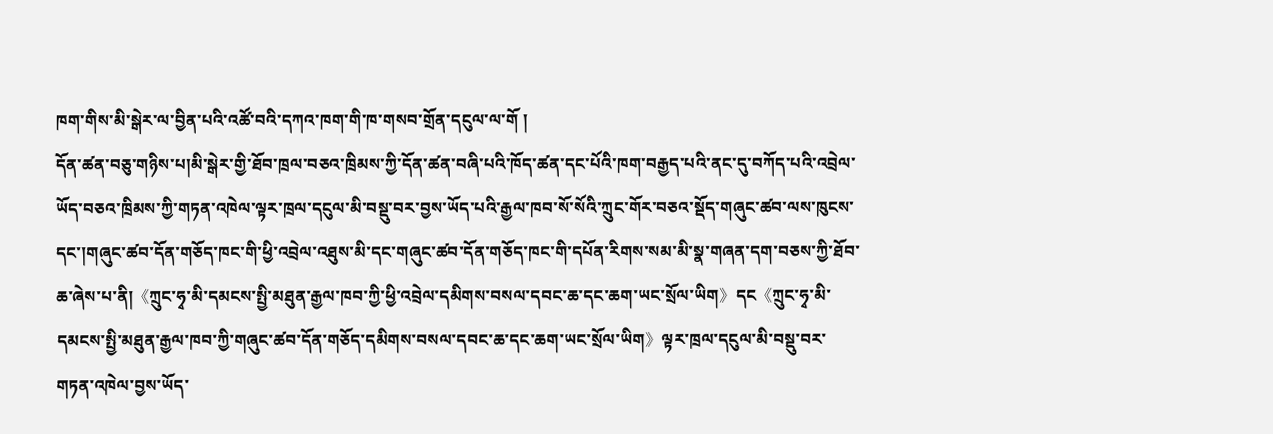ཁག་གིས་མི་སྒེར་ལ་བྱིན་པའི་འཚོ་བའི་དཀའ་ཁག་གི་ཁ་གསབ་གྲོན་དངུལ་ལ་གོ །
དོན་ཚན་བཅུ་གཉིས་པ།མི་སྒེར་གྱི་ཐོབ་ཁྲལ་བཅའ་ཁྲིམས་ཀྱི་དོན་ཚན་བཞི་པའི་ཁོད་ཚན་དང་པོའི་ཁག་བརྒྱད་པའི་ནང་དུ་བཀོད་པའི་འབྲེལ་ཡོད་བཅའ་ཁྲིམས་ཀྱི་གཏན་འཁེལ་ལྟར་ཁྲལ་དངུལ་མི་བསྡུ་བར་བྱས་ཡོད་པའི་རྒྱལ་ཁབ་སོ་སོའི་ཀྲུང་གོར་བཅའ་སྡོད་གཞུང་ཚབ་ལས་ཁུངས་དང་།གཞུང་ཚབ་དོན་གཅོད་ཁང་གི་ཕྱི་འབྲེལ་འཐུས་མི་དང་གཞུང་ཚབ་དོན་གཅོད་ཁང་གི་དཔོན་རིགས་སམ་མི་སྣ་གཞན་དག་བཅས་ཀྱི་ཐོབ་ཆ་ཞེས་པ་ནི།《ཀྲུང་ཧྭ་མི་དམངས་སྤྱི་མཐུན་རྒྱལ་ཁབ་ཀྱི་ཕྱི་འབྲེལ་དམིགས་བསལ་དབང་ཆ་དང་ཆག་ཡང་སྲོལ་ཡིག》དང《ཀྲུང་ཧྭ་མི་དམངས་སྤྱི་མཐུན་རྒྱལ་ཁབ་ཀྱི་གཞུང་ཚབ་དོན་གཅོད་དམིགས་བསལ་དབང་ཆ་དང་ཆག་ཡང་སྲོལ་ཡིག》ལྟར་ཁྲལ་དངུལ་མི་བསྡུ་བར་གཏན་འཁེལ་བྱས་ཡོད་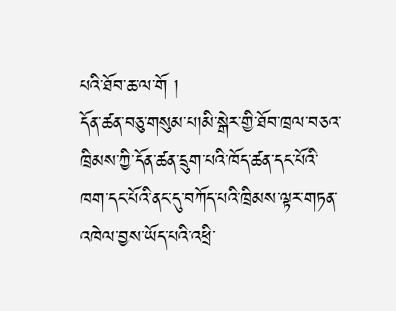པའི་ཐོབ་ཆ་ལ་གོ །
དོན་ཚན་བཅུ་གསུམ་པ།མི་སྒེར་གྱི་ཐོབ་ཁྲལ་བཅའ་ཁྲིམས་ཀྱི་དོན་ཚན་དྲུག་པའི་ཁོད་ཚན་དང་པོའི་ཁག་དང་པོའི་ནང་དུ་བཀོད་པའི་ཁྲིམས་ལྟར་གཏན་འཁེལ་བྱས་ཡོད་པའི་འཕྲི་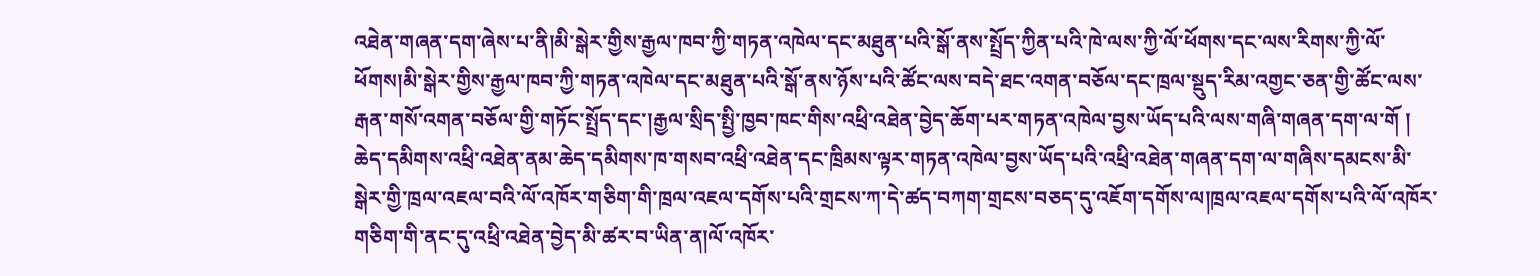འཐེན་གཞན་དག་ཞེས་པ་ནི།མི་སྒེར་གྱིས་རྒྱལ་ཁབ་ཀྱི་གཏན་འཁེལ་དང་མཐུན་པའི་སྒོ་ནས་སྤྲོད་ཀྱིན་པའི་ཁེ་ལས་ཀྱི་ལོ་ཕོགས་དང་ལས་རིགས་ཀྱི་ལོ་ཕོགས།མི་སྒེར་གྱིས་རྒྱལ་ཁབ་ཀྱི་གཏན་འཁེལ་དང་མཐུན་པའི་སྒོ་ནས་ཉོས་པའི་ཚོང་ལས་བདེ་ཐང་འགན་བཅོལ་དང་ཁྲལ་སྡུད་རིམ་འགྱང་ཅན་གྱི་ཚོང་ལས་རྒན་གསོ་འགན་བཅོལ་གྱི་གཏོང་སྤྲོད་དང་།རྒྱལ་སྲིད་སྤྱི་ཁྱབ་ཁང་གིས་འཕྲི་འཐེན་བྱེད་ཆོག་པར་གཏན་འཁེལ་བྱས་ཡོད་པའི་ལས་གཞི་གཞན་དག་ལ་གོ །
ཆེད་དམིགས་འཕྲི་འཐེན་ནམ་ཆེད་དམིགས་ཁ་གསབ་འཕྲི་འཐེན་དང་ཁྲིམས་ལྟར་གཏན་འཁེལ་བྱས་ཡོད་པའི་འཕྲི་འཐེན་གཞན་དག་ལ་གཞིས་དམངས་མི་སྒེར་གྱི་ཁྲལ་འཇལ་བའི་ལོ་འཁོར་གཅིག་གི་ཁྲལ་འཇལ་དགོས་པའི་གྲངས་ཀ་དེ་ཚད་བཀག་གྲངས་བཅད་དུ་འཇོག་དགོས་ལ།ཁྲལ་འཇལ་དགོས་པའི་ལོ་འཁོར་གཅིག་གི་ནང་དུ་འཕྲི་འཐེན་བྱེད་མི་ཚར་བ་ཡིན་ན།ལོ་འཁོར་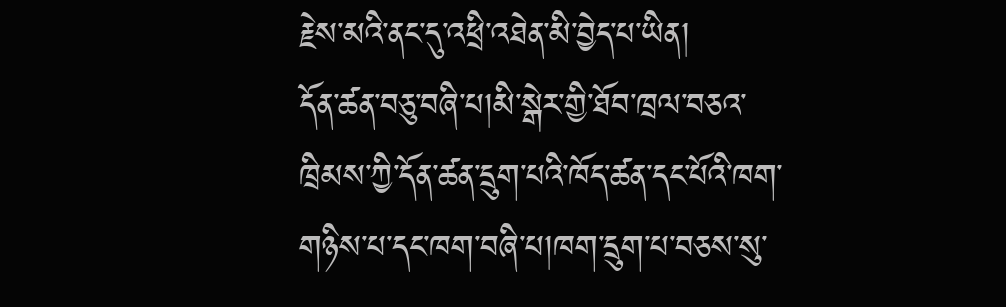རྗེས་མའི་ནང་དུ་འཕྲི་འཐེན་མི་བྱེད་པ་ཡིན།
དོན་ཚན་བཅུ་བཞི་པ།མི་སྒེར་གྱི་ཐོབ་ཁྲལ་བཅའ་ཁྲིམས་ཀྱི་དོན་ཚན་དྲུག་པའི་ཁོད་ཚན་དང་པོའི་ཁག་གཉིས་པ་དང་ཁག་བཞི་པ།ཁག་དྲུག་པ་བཅས་སུ་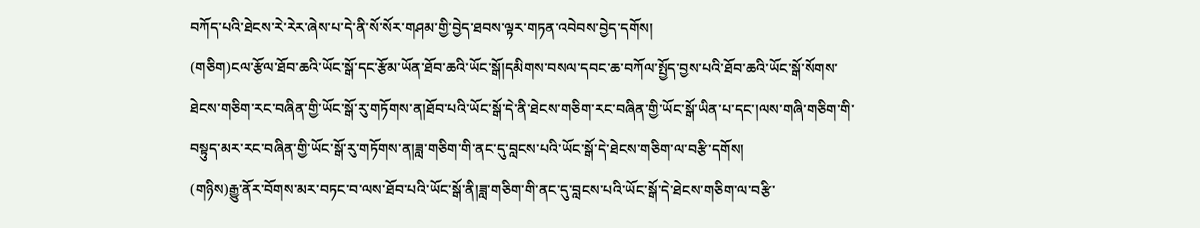བཀོད་པའི་ཐེངས་རེ་རེར་ཞེས་པ་དེ་ནི་སོ་སོར་གཤམ་གྱི་བྱེད་ཐབས་ལྟར་གཏན་འབེབས་བྱེད་དགོས།
(གཅིག)ངལ་རྩོལ་ཐོབ་ཆའི་ཡོང་སྒོ་དང་རྩོམ་ཡོན་ཐོབ་ཆའི་ཡོང་སྒོ།དམིགས་བསལ་དབང་ཆ་བཀོལ་སྤྱོད་བྱས་པའི་ཐོབ་ཆའི་ཡོང་སྒོ་སོགས་ཐེངས་གཅིག་རང་བཞིན་གྱི་ཡོང་སྒོ་རུ་གཏོགས་ན།ཐོབ་པའི་ཡོང་སྒོ་དེ་ནི་ཐེངས་གཅིག་རང་བཞིན་གྱི་ཡོང་སྒོ་ཡིན་པ་དང་།ལས་གཞི་གཅིག་གི་བསྟུད་མར་རང་བཞིན་གྱི་ཡོང་སྒོ་རུ་གཏོགས་ན།ཟླ་གཅིག་གི་ནང་དུ་བླངས་པའི་ཡོང་སྒོ་དེ་ཐེངས་གཅིག་ལ་བརྩི་དགོས།
(གཉིས)རྒྱུ་ནོར་བོགས་མར་བཏང་བ་ལས་ཐོབ་པའི་ཡོང་སྒོ་ནི།ཟླ་གཅིག་གི་ནང་དུ་བླངས་པའི་ཡོང་སྒོ་དེ་ཐེངས་གཅིག་ལ་བརྩི་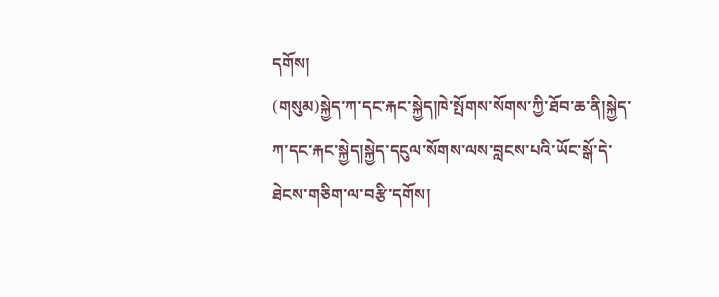དགོས།
(གསུམ)སྐྱེད་ཀ་དང་རྐང་སྐྱེད།ཁེ་སྤོགས་སོགས་ཀྱི་ཐོབ་ཆ་ནི།སྐྱེད་ཀ་དང་རྐང་སྐྱེད།སྐྱེད་དངུལ་སོགས་ལས་བླངས་པའི་ཡོང་སྒོ་དེ་ཐེངས་གཅིག་ལ་བརྩི་དགོས།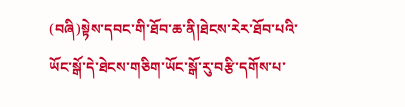(བཞི)སྟེས་དབང་གི་ཐོབ་ཆ་ནི།ཐེངས་རེར་ཐོབ་པའི་ཡོང་སྒོ་དེ་ཐེངས་གཅིག་ཡོང་སྒོ་རུ་བརྩི་དགོས་པ་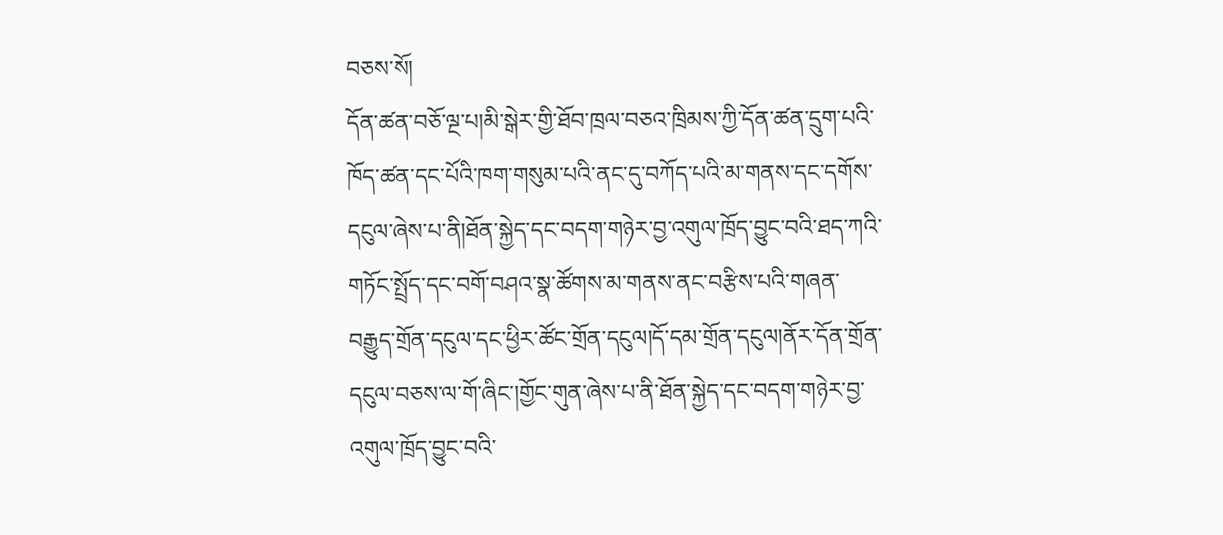བཅས་སོ།
དོན་ཚན་བཅོ་ལྔ་པ།མི་སྒེར་གྱི་ཐོབ་ཁྲལ་བཅའ་ཁྲིམས་ཀྱི་དོན་ཚན་དྲུག་པའི་ཁོད་ཚན་དང་པོའི་ཁག་གསུམ་པའི་ནང་དུ་བཀོད་པའི་མ་གནས་དང་དགོས་དངུལ་ཞེས་པ་ནི།ཐོན་སྐྱེད་དང་བདག་གཉེར་བྱ་འགུལ་ཁྲོད་བྱུང་བའི་ཐད་ཀའི་གཏོང་སྤྲོད་དང་བགོ་བཤའ་སྣ་ཚོགས་མ་གནས་ནང་བརྩིས་པའི་གཞན་བརྒྱུད་གྲོན་དངུལ་དང་ཕྱིར་ཚོང་གྲོན་དངུལ།དོ་དམ་གྲོན་དངུལ།ནོར་དོན་གྲོན་དངུལ་བཅས་ལ་གོ་ཞིང་།གྱོང་གུན་ཞེས་པ་ནི་ཐོན་སྐྱེད་དང་བདག་གཉེར་བྱ་འགུལ་ཁྲོད་བྱུང་བའི་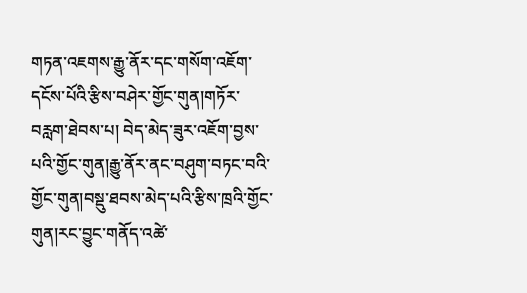གཏན་འཇགས་རྒྱུ་ནོར་དང་གསོག་འཇོག་དངོས་པོའི་རྩིས་བཤེར་གྱོང་གུན།གཏོར་བརླག་ཐེབས་པ། བེད་མེད་ཟུར་འཇོག་བྱས་པའི་གྱོང་གུན།རྒྱུ་ནོར་ནང་བཤུག་བཏང་བའི་གྱོང་གུན།བསྡུ་ཐབས་མེད་པའི་རྩིས་ཁྲའི་གྱོང་གུན།རང་བྱུང་གནོད་འཚེ་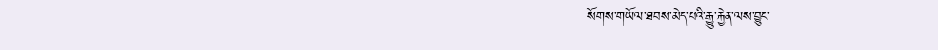སོགས་གཡོལ་ཐབས་མེད་པའི་རྒྱུ་རྐྱེན་ལས་བྱུང་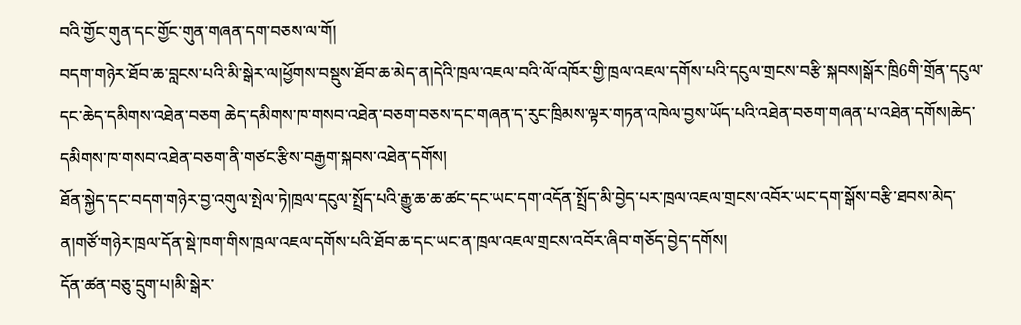བའི་གྱོང་གུན་དང་གྱོང་གུན་གཞན་དག་བཅས་ལ་གོ།
བདག་གཉེར་ཐོབ་ཆ་བླངས་པའི་མི་སྒེར་ལ།ཕྱོགས་བསྡུས་ཐོབ་ཆ་མེད་ན།དེའི་ཁྲལ་འཇལ་བའི་ལོ་འཁོར་གྱི་ཁྲལ་འཇལ་དགོས་པའི་དངུལ་གྲངས་བརྩི་སྐབས།སྒོར་ཁྲི6གི་གྲོན་དངུལ་དང་ཆེད་དམིགས་འཐེན་བཅག ཆེད་དམིགས་ཁ་གསབ་འཐེན་བཅག་བཅས་དང་གཞན་ད་རུང་ཁྲིམས་ལྟར་གཏན་འཁེལ་བྱས་ཡོད་པའི་འཐེན་བཅག་གཞན་པ་འཐེན་དགོས།ཆེད་དམིགས་ཁ་གསབ་འཐེན་བཅག་ནི་གཙང་རྩིས་བརྒྱག་སྐབས་འཐེན་དགོས།
ཐོན་སྐྱེད་དང་བདག་གཉེར་བྱ་འགུལ་སྤེལ་ཏེ།ཁྲལ་དངུལ་སྤྲོད་པའི་རྒྱུ་ཆ་ཆ་ཚང་དང་ཡང་དག་འདོན་སྤྲོད་མི་བྱེད་པར་ཁྲལ་འཇལ་གྲངས་འབོར་ཡང་དག་སྒོས་བརྩི་ཐབས་མེད་ན།གཙོ་གཉེར་ཁྲལ་དོན་སྡེ་ཁག་གིས་ཁྲལ་འཇལ་དགོས་པའི་ཐོབ་ཆ་དང་ཡང་ན་ཁྲལ་འཇལ་གྲངས་འབོར་ཞིབ་གཅོད་བྱེད་དགོས།
དོན་ཚན་བཅུ་དྲུག་པ།མི་སྒེར་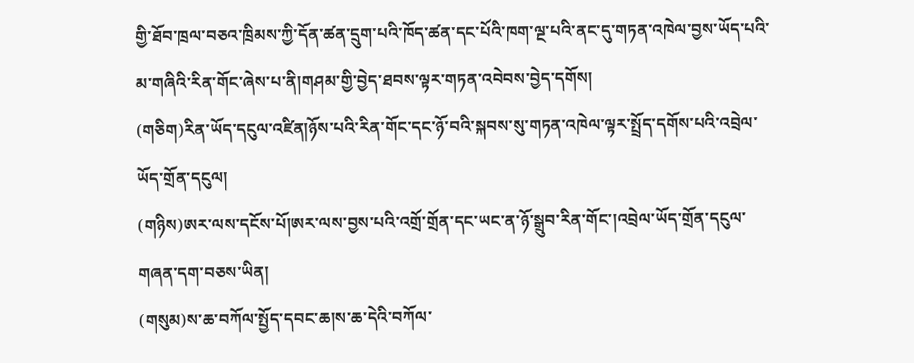གྱི་ཐོབ་ཁྲལ་བཅའ་ཁྲིམས་ཀྱི་དོན་ཚན་དྲུག་པའི་ཁོད་ཚན་དང་པོའི་ཁག་ལྔ་པའི་ནང་དུ་གཏན་འཁེལ་བྱས་ཡོད་པའི་མ་གཞིའི་རིན་གོང་ཞེས་པ་ནི།གཤམ་གྱི་བྱེད་ཐབས་ལྟར་གཏན་འབེབས་བྱེད་དགོས།
(གཅིག)རིན་ཡོད་དངུལ་འཛིན།ཉོས་པའི་རིན་གོང་དང་ཉོ་བའི་སྐབས་སུ་གཏན་འཁེལ་ལྟར་སྤྲོད་དགོས་པའི་འབྲེལ་ཡོད་གྲོན་དངུལ།
(གཉིས)ཨར་ལས་དངོས་པོ།ཨར་ལས་བྱས་པའི་འགྲོ་གྲོན་དང་ཡང་ན་ཉོ་སྒྲུབ་རིན་གོང་།འབྲེལ་ཡོད་གྲོན་དངུལ་གཞན་དག་བཅས་ཡིན།
(གསུམ)ས་ཆ་བཀོལ་སྤྱོད་དབང་ཆ།ས་ཆ་དེའི་བཀོལ་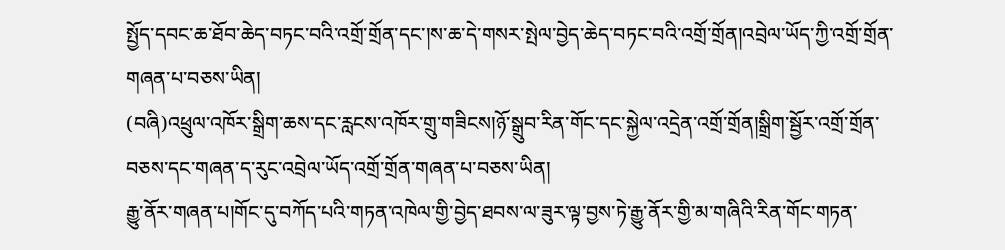སྤྱོད་དབང་ཆ་ཐོབ་ཆེད་བཏང་བའི་འགྲོ་གྲོན་དང་།ས་ཆ་དེ་གསར་སྤེལ་བྱེད་ཆེད་བཏང་བའི་འགྲོ་གྲོན།འབྲེལ་ཡོད་ཀྱི་འགྲོ་གྲོན་གཞན་པ་བཅས་ཡིན།
(བཞི)འཕྲུལ་འཁོར་སྒྲིག་ཆས་དང་རླངས་འཁོར་གྲུ་གཟིངས།ཉོ་སྒྲུབ་རིན་གོང་དང་སྐྱེལ་འདྲེན་འགྲོ་གྲོན།སྒྲིག་སྦྱོར་འགྲོ་གྲོན་བཅས་དང་གཞན་ད་རུང་འབྲེལ་ཡོད་འགྲོ་གྲོན་གཞན་པ་བཅས་ཡིན།
རྒྱུ་ནོར་གཞན་པ།གོང་དུ་བཀོད་པའི་གཏན་འཁེལ་གྱི་བྱེད་ཐབས་ལ་ཟུར་ལྟ་བྱས་ཏེ་རྒྱུ་ནོར་གྱི་མ་གཞིའི་རིན་གོང་གཏན་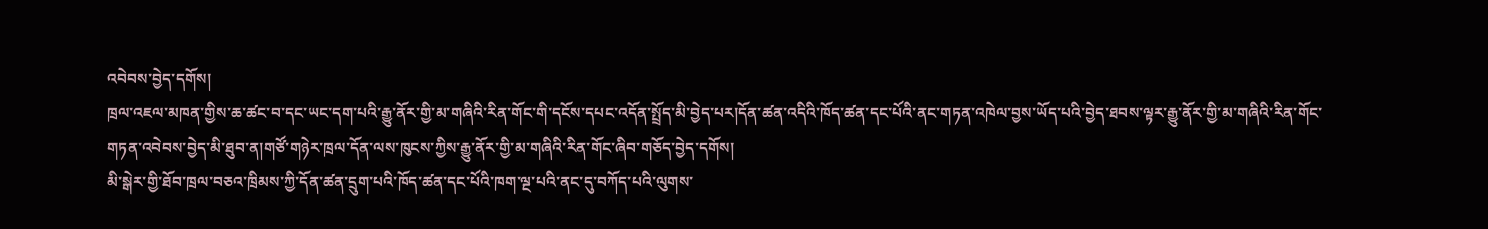འབེབས་བྱེད་དགོས།
ཁྲལ་འཇལ་མཁན་གྱིས་ཆ་ཚང་བ་དང་ཡང་དག་པའི་རྒྱུ་ནོར་གྱི་མ་གཞིའི་རིན་གོང་གི་དངོས་དཔང་འདོན་སྤྲོད་མི་བྱེད་པར།དོན་ཚན་འདིའི་ཁོད་ཚན་དང་པོའི་ནང་གཏན་འཁེལ་བྱས་ཡོད་པའི་བྱེད་ཐབས་ལྟར་རྒྱུ་ནོར་གྱི་མ་གཞིའི་རིན་གོང་གཏན་འབེབས་བྱེད་མི་ཐུབ་ན།གཙོ་གཉེར་ཁྲལ་དོན་ལས་ཁུངས་ཀྱིས་རྒྱུ་ནོར་གྱི་མ་གཞིའི་རིན་གོང་ཞིབ་གཅོད་བྱེད་དགོས།
མི་སྒེར་གྱི་ཐོབ་ཁྲལ་བཅའ་ཁྲིམས་ཀྱི་དོན་ཚན་དྲུག་པའི་ཁོད་ཚན་དང་པོའི་ཁག་ལྔ་པའི་ནང་དུ་བཀོད་པའི་ལུགས་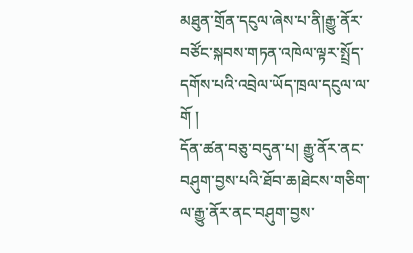མཐུན་གྲོན་དངུལ་ཞེས་པ་ནི།རྒྱུ་ནོར་བཙོང་སྐབས་གཏན་འཁེལ་ལྟར་སྤྲོད་དགོས་པའི་འབྲེལ་ཡོད་ཁྲལ་དངུལ་ལ་གོ །
དོན་ཚན་བཅུ་བདུན་པ། རྒྱུ་ནོར་ནང་བཤུག་བྱས་པའི་ཐོབ་ཆ།ཐེངས་གཅིག་ལ་རྒྱུ་ནོར་ནང་བཤུག་བྱས་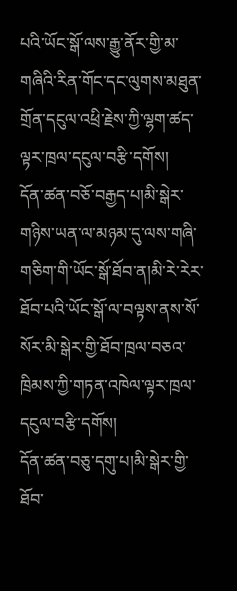པའི་ཡོང་སྒོ་ལས་རྒྱུ་ནོར་གྱི་མ་གཞིའི་རིན་གོང་དང་ལུགས་མཐུན་གྲོན་དངུལ་འཕྲི་རྗེས་ཀྱི་ལྷག་ཚད་ལྟར་ཁྲལ་དངུལ་བརྩི་དགོས།
དོན་ཚན་བཅོ་བརྒྱད་པ།མི་སྒེར་གཉིས་ཡན་ལ་མཉམ་དུ་ལས་གཞི་གཅིག་གི་ཡོང་སྒོ་ཐོབ་ན།མི་རེ་རེར་ཐོབ་པའི་ཡོང་སྒོ་ལ་བལྟས་ནས་སོ་སོར་མི་སྒེར་གྱི་ཐོབ་ཁྲལ་བཅའ་ཁྲིམས་ཀྱི་གཏན་འཁེལ་ལྟར་ཁྲལ་དངུལ་བརྩི་དགོས།
དོན་ཚན་བཅུ་དགུ་པ།མི་སྒེར་གྱི་ཐོབ་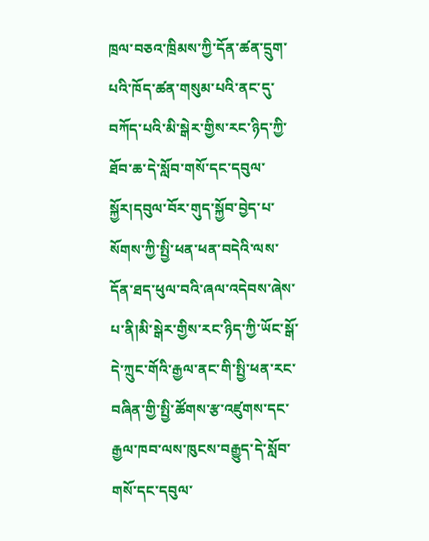ཁྲལ་བཅའ་ཁྲིམས་ཀྱི་དོན་ཚན་དྲུག་པའི་ཁོད་ཚན་གསུམ་པའི་ནང་དུ་བཀོད་པའི་མི་སྒེར་གྱིས་རང་ཉིད་ཀྱི་ཐོབ་ཆ་དེ་སློབ་གསོ་དང་དབུལ་སྐྱོར།དབུལ་བོར་གུད་སྐྱོབ་བྱེད་པ་སོགས་ཀྱི་སྤྱི་ཕན་ཕན་བདེའི་ལས་དོན་ཐད་ཕུལ་བའི་ཞལ་འདེབས་ཞེས་པ་ནི།མི་སྒེར་གྱིས་རང་ཉིད་ཀྱི་ཡོང་སྒོ་དེ་ཀྲུང་གོའི་རྒྱལ་ནང་གི་སྤྱི་ཕན་རང་བཞིན་གྱི་སྤྱི་ཚོགས་རྩ་འཛུགས་དང་རྒྱལ་ཁབ་ལས་ཁུངས་བརྒྱུད་དེ་སློབ་གསོ་དང་དབུལ་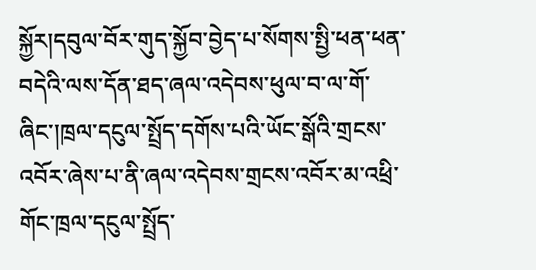སྐྱོར།དབུལ་བོར་གུད་སྐྱོབ་བྱེད་པ་སོགས་སྤྱི་ཕན་ཕན་བདེའི་ལས་དོན་ཐད་ཞལ་འདེབས་ཕུལ་བ་ལ་གོ་ཞིང་།ཁྲལ་དངུལ་སྤྲོད་དགོས་པའི་ཡོང་སྒོའི་གྲངས་འབོར་ཞེས་པ་ནི་ཞལ་འདེབས་གྲངས་འབོར་མ་འཕྲི་གོང་ཁྲལ་དངུལ་སྤྲོད་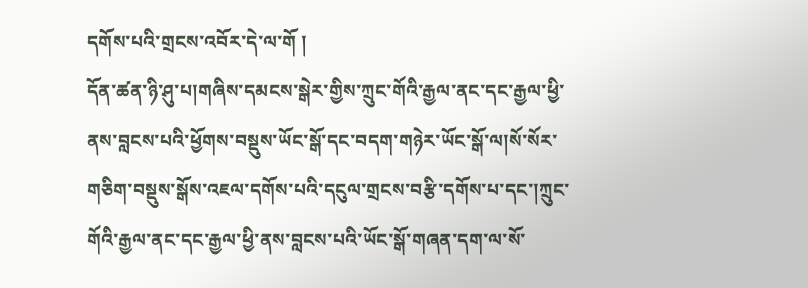དགོས་པའི་གྲངས་འབོར་དེ་ལ་གོ །
དོན་ཚན་ཉི་ཤུ་པ།གཞིས་དམངས་སྒེར་གྱིས་ཀྲུང་གོའི་རྒྱལ་ནང་དང་རྒྱལ་ཕྱི་ནས་བླངས་པའི་ཕྱོགས་བསྡུས་ཡོང་སྒོ་དང་བདག་གཉེར་ཡོང་སྒོ་ལ།སོ་སོར་གཅིག་བསྡུས་སྒོས་འཇལ་དགོས་པའི་དངུལ་གྲངས་བརྩི་དགོས་པ་དང་།ཀྲུང་གོའི་རྒྱལ་ནང་དང་རྒྱལ་ཕྱི་ནས་བླངས་པའི་ཡོང་སྒོ་གཞན་དག་ལ་སོ་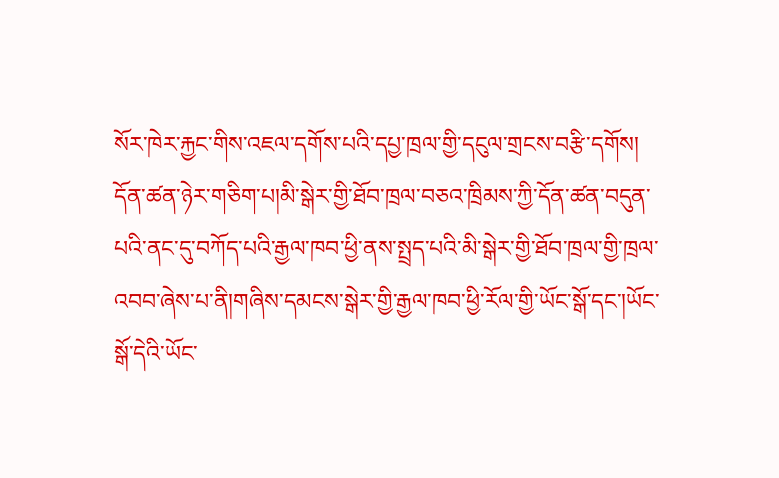སོར་ཁེར་རྐྱང་གིས་འཇལ་དགོས་པའི་དཔྱ་ཁྲལ་གྱི་དངུལ་གྲངས་བརྩི་དགོས།
དོན་ཚན་ཉེར་གཅིག་པ།མི་སྒེར་གྱི་ཐོབ་ཁྲལ་བཅའ་ཁྲིམས་ཀྱི་དོན་ཚན་བདུན་པའི་ནང་དུ་བཀོད་པའི་རྒྱལ་ཁབ་ཕྱི་ནས་སྤྲད་པའི་མི་སྒེར་གྱི་ཐོབ་ཁྲལ་གྱི་ཁྲལ་འབབ་ཞེས་པ་ནི།གཞིས་དམངས་སྒེར་གྱི་རྒྱལ་ཁབ་ཕྱི་རོལ་གྱི་ཡོང་སྒོ་དང་།ཡོང་སྒོ་དེའི་ཡོང་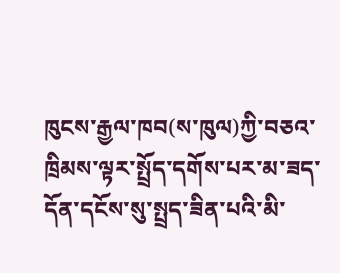ཁུངས་རྒྱལ་ཁབ(ས་ཁུལ)ཀྱི་བཅའ་ཁྲིམས་ལྟར་སྤྲོད་དགོས་པར་མ་ཟད་དོན་དངོས་སུ་སྤྲད་ཟིན་པའི་མི་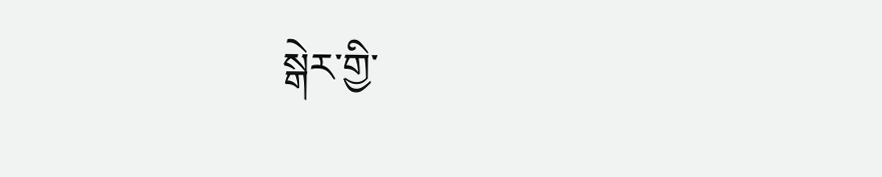སྒེར་གྱི་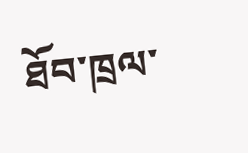ཐོབ་ཁྲལ་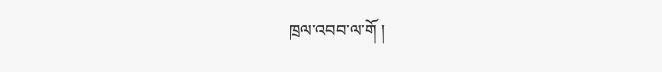ཁྲལ་འབབ་ལ་གོ །